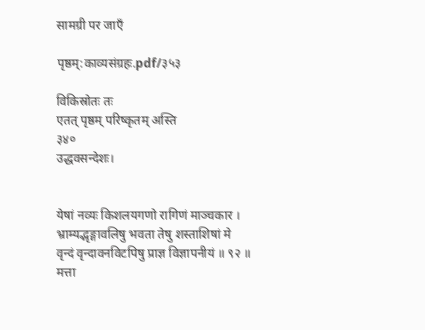सामग्री पर जाएँ

पृष्ठम्:काव्यसंग्रहः.pdf/३५३

विकिस्रोतः तः
एतत् पृष्ठम् परिष्कृतम् अस्ति
३४०
उद्धवसन्देशः।


येषां नव्यः किशलयगणो रागिणं माञ्चकार ।
भ्राम्यद्भृङ्गावलिषु भवता तेषु शस्ताशिषां मे
वृन्दं वृन्दावनविटपिषु प्राज्ञ विज्ञापनीयं ॥ ९२ ॥
मत्ता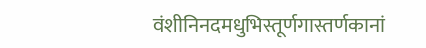वंशीनिनदमधुभिस्तूर्णगास्तर्णकानां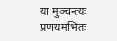या मुञ्चन्त्यः प्रणयमभितः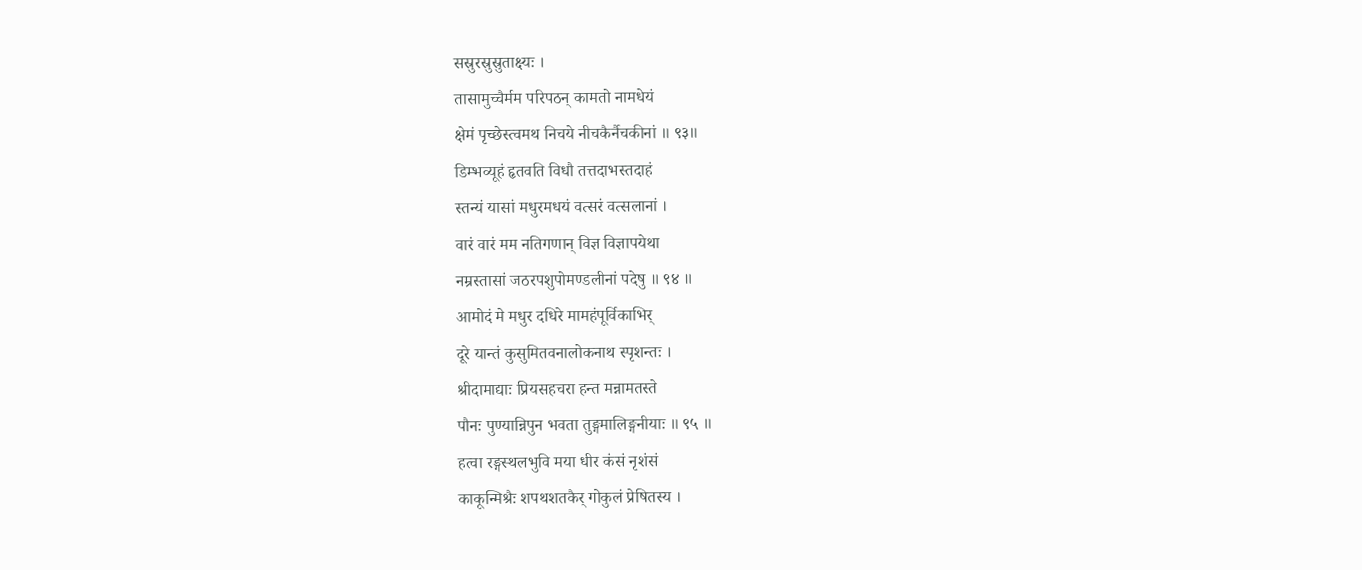सस्रुरस्रुस्रुताक्ष्यः ।
तासामुच्चैर्मम परिपठन् कामतो नामधेयं
क्षेमं पृच्छेस्त्वमथ निचये नीचकैर्नैचकीनां ॥ ९३॥
डिम्भव्यूहं हृतवति विधौ तत्तदाभस्तदाहं
स्तन्यं यासां मधुरमधयं वत्सरं वत्सलानां ।
वारं वारं मम नतिगणान् विज्ञ विज्ञापयेथा
नम्रस्तासां जठरपशुपोमण्डलीनां पदेषु ॥ ९४ ॥
आमोदं मे मधुर दधिरे मामहंपूर्विकाभिर्
दूरे यान्तं कुसुमितवनालोकनाथ स्पृशन्तः ।
श्रीदामाद्याः प्रियसहचरा हन्त मन्नामतस्ते
पौनः पुण्यान्निपुन भवता तुङ्गमालिङ्गनीयाः ॥ ९५ ॥
हत्वा रङ्गस्थलभुवि मया धीर कंसं नृशंसं
काकून्मिश्रैः शपथशतकैर् गोकुलं प्रेषितस्य ।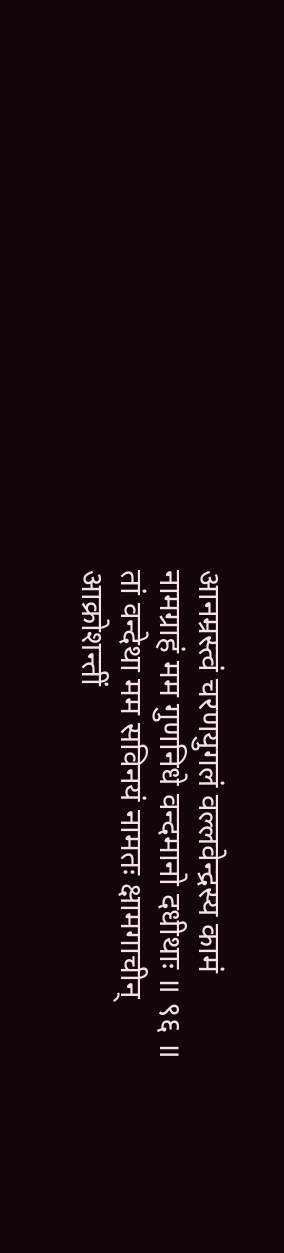आनम्रस्त्वं चरणयुगलं वल्लवेन्द्रस्य कामं
नामग्राहं मम गुणनिधे वन्दमानो दधीथाः ॥ ९६ ॥
तां वन्देथा मम सविनयं नामतः क्षामगाचीन्
आक्रोशन्तीं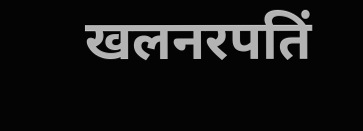खलनरपतिं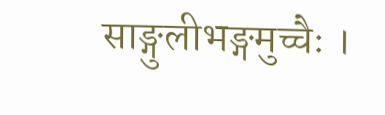साङ्गुलीभङ्गमुच्चैः ।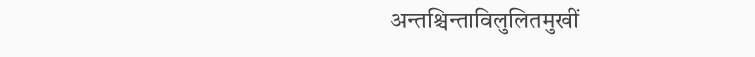अन्तश्चिन्ताविलुलितमुखीं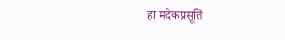हा मदेकप्रसूतिं